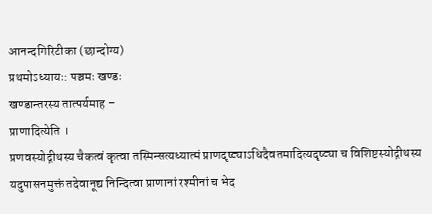आनन्दगिरिटीका (छान्दोग्य)
प्रथमोऽध्यायः: पञ्चमः खण्डः
खण्डान्तरस्य तात्पर्यमाह –
प्राणादित्येति ।
प्रणवस्योद्गीथस्य चैकत्वं कृत्वा तस्मिन्सत्यध्यात्मं प्राणदृष्ट्याऽधिदैवतमादित्यदृष्ट्या च विशिष्टस्योद्गीथस्य यदुपासनमुक्तं तदेवानूद्य निन्दित्वा प्राणानां रश्मीनां च भेद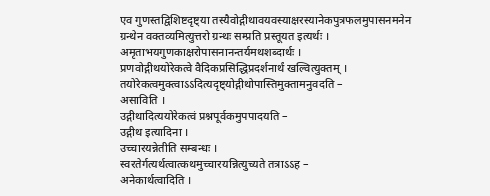एव गुणस्तद्विशिष्टदृष्ट्या तस्यैवोद्गीथावयवस्याक्षरस्यानेकपुत्रफलमुपासनमनेन ग्रन्थेन वक्तव्यमित्युत्तरो ग्रन्थः सम्प्रति प्रस्तूयत इत्यर्थः । अमृताभयगुणकाक्षरोपासनानन्तर्यमथशब्दार्थः ।
प्रणवोद्गीथयोरेकत्वे वैदिकप्रसिद्धिप्रदर्शनार्थं खल्वित्युक्तम् । तयोरेकत्वमुक्त्वाऽऽदित्यदृष्ट्योद्गीथोपास्तिमुक्तामनुवदति –
असाविति ।
उद्गीथादित्ययोरेकत्वं प्रश्नपूर्वकमुपपादयति –
उद्गीथ इत्यादिना ।
उच्चारयन्नेतीति सम्बन्धः ।
स्वरतेर्गत्यर्थत्वात्कथमुच्चारयन्नित्युच्यते तत्राऽऽह –
अनेकार्थत्वादिति ।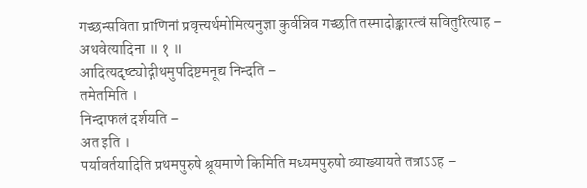गच्छन्सविता प्राणिनां प्रवृत्त्यर्थमोमित्यनुज्ञा कुर्वन्निव गच्छति तस्मादोङ्कारत्वं सवितुरित्याह –
अथवेत्यादिना ॥ १ ॥
आदित्यदृष्ट्योद्गीथमुपदिष्टमनूद्य निन्दति –
तमेतमिति ।
निन्दाफलं दर्शयति –
अत इति ।
पर्यावर्तयादिति प्रथमपुरुषे श्रूयमाणे किमिति मध्यमपुरुषो व्याख्यायते तत्राऽऽह –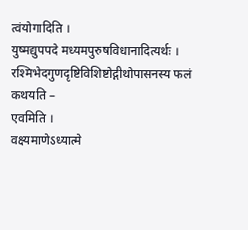त्वंयोगादिति ।
युष्मद्युपपदे मध्यमपुरुषविधानादित्यर्थः ।
रश्मिभेदगुणदृष्टिविशिष्टोद्गीथोपासनस्य फलं कथयति –
एवमिति ।
वक्ष्यमाणेऽध्यात्मे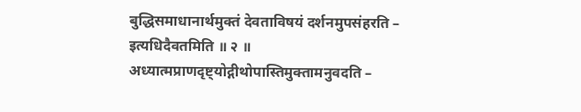बुद्धिसमाधानार्थमुक्तं देवताविषयं दर्शनमुपसंहरति –
इत्यधिदैवतमिति ॥ २ ॥
अध्यात्मप्राणदृष्ट्योद्गीथोपास्तिमुक्तामनुवदति –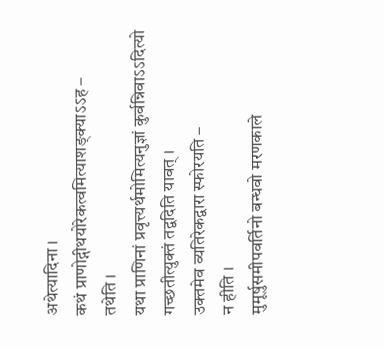अथेत्यादिना ।
कथं प्राणोद्गीथयोरेकत्वमित्याशङ्क्याऽऽह –
तथेति ।
यथा प्राणिनां प्रवृत्त्यर्थमोमित्यनुज्ञां कुर्वन्निवाऽऽदित्यो गच्छतीत्युक्तं तद्वदिति यावत् ।
उक्तमेव व्यतिरेकद्वारा स्फोरयति –
न हीति ।
मुमूर्षुसमीपवर्तिनो बन्धवो मरणकाले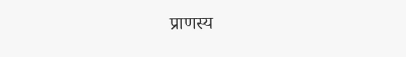प्राणस्य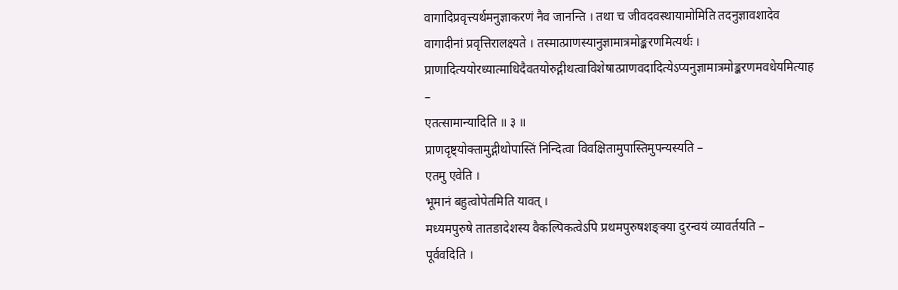वागादिप्रवृत्त्यर्थमनुज्ञाकरणं नैव जानन्ति । तथा च जीवदवस्थायामोमिति तदनुज्ञावशादेव वागादीनां प्रवृत्तिरालक्ष्यते । तस्मात्प्राणस्यानुज्ञामात्रमोङ्करणमित्यर्थः ।
प्राणादित्ययोरध्यात्माधिदैवतयोरुद्गीथत्वाविशेषात्प्राणवदादित्येऽप्यनुज्ञामात्रमोङ्करणमवधेयमित्याह –
एतत्सामान्यादिति ॥ ३ ॥
प्राणदृष्ट्योक्तामुद्गीथोपास्तिं निन्दित्वा विवक्षितामुपास्तिमुपन्यस्यति –
एतमु एवेति ।
भूमानं बहुत्वोपेतमिति यावत् ।
मध्यमपुरुषे तातङादेशस्य वैकल्पिकत्वेऽपि प्रथमपुरुषशङ्क्या दुरन्वयं व्यावर्तयति –
पूर्ववदिति ।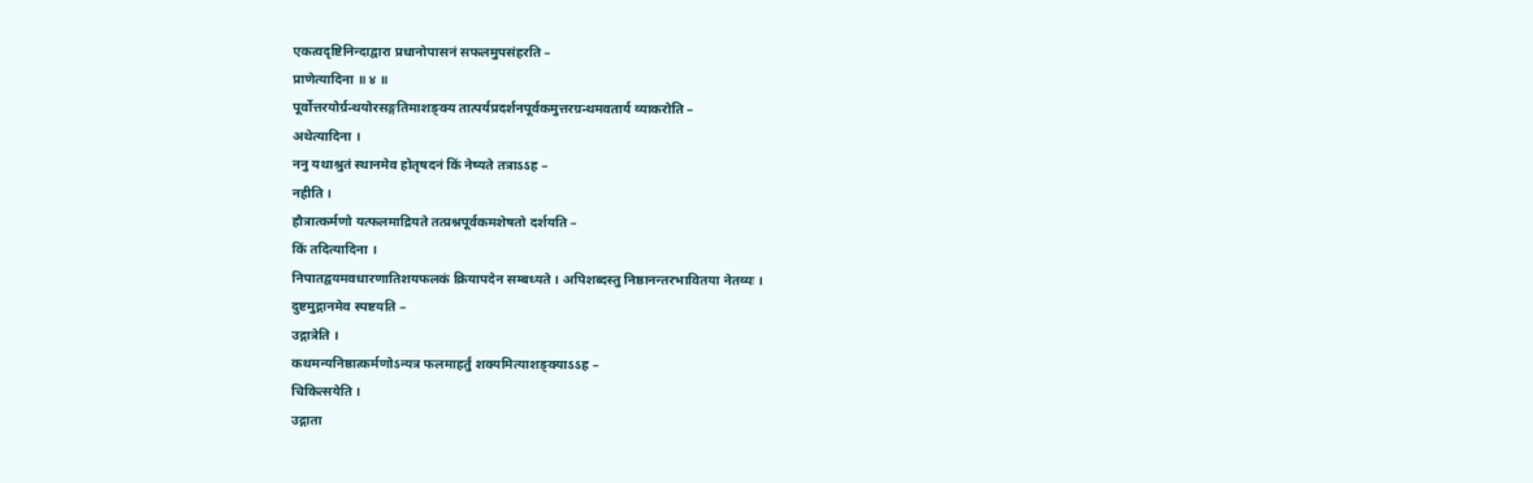एकत्वदृष्टिनिन्दाद्वारा प्रधानोपासनं सफलमुपसंहरति –
प्राणेत्यादिना ॥ ४ ॥
पूर्वोत्तरयोर्ग्रन्थयोरसङ्गतिमाशङ्क्य तात्पर्यप्रदर्शनपूर्वकमुत्तरग्रन्थमवतार्य व्याकरोति –
अथेत्यादिना ।
ननु यथाश्रुतं स्थानमेव होतृषदनं किं नेष्यते तत्राऽऽह –
नहीति ।
हौत्रात्कर्मणो यत्फलमाद्रियते तत्प्रश्नपूर्वकमशेषतो दर्शयति –
किं तदित्यादिना ।
निपातद्वयमवधारणातिशयफलकं क्रियापदेन सम्बध्यते । अपिशब्दस्तु निष्ठानन्तरभावितया नेतव्यः ।
दुष्टमुद्गानमेव स्पष्टयति –
उद्गात्रेति ।
कथमन्यनिष्ठात्कर्मणोऽन्यत्र फलमाहर्तुं शक्यमित्याशङ्क्याऽऽह –
चिकित्सयेति ।
उद्गाता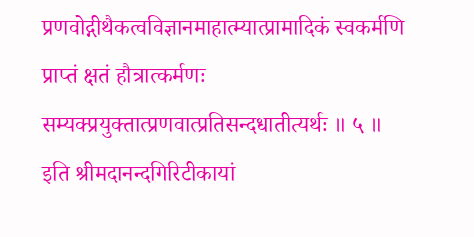प्रणवोद्गीथैकत्वविज्ञानमाहात्म्यात्प्रामादिकं स्वकर्मणि प्राप्तं क्षतं हौत्रात्कर्मणः सम्यक्प्रयुक्तात्प्रणवात्प्रतिसन्दधातीत्यर्थः ॥ ५ ॥
इति श्रीमदानन्दगिरिटीकायां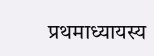प्रथमाध्यायस्य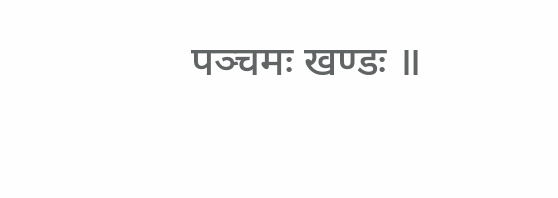पञ्चमः खण्डः ॥